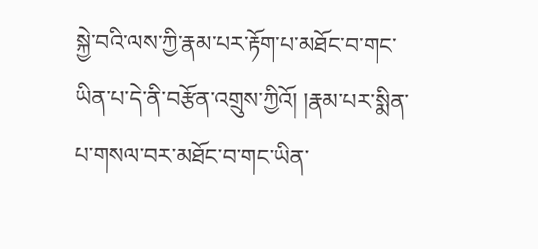སྐྱེ་བའི་ལས་ཀྱི་རྣམ་པར་རྟོག་པ་མཐོང་བ་གང་ཡིན་པ་དེ་ནི་བརྩོན་འགྲུས་ཀྱིའོ། །རྣམ་པར་སྨིན་པ་གསལ་བར་མཐོང་བ་གང་ཡིན་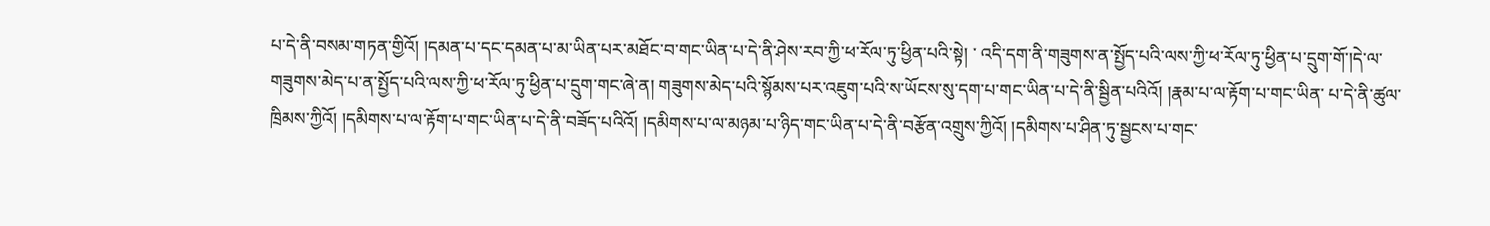པ་དེ་ནི་བསམ་གཏན་གྱིའོ། །དམན་པ་དང་དམན་པ་མ་ཡིན་པར་མཐོང་བ་གང་ཡིན་པ་དེ་ནི་ཤེས་རབ་ཀྱི་ཕ་རོལ་ཏུ་ཕྱིན་པའི་སྟེ། ་ འདི་དག་ནི་གཟུགས་ན་སྤྱོད་པའི་ལས་ཀྱི་ཕ་རོལ་ཏུ་ཕྱིན་པ་དྲུག་གོ་།དེ་ལ་གཟུགས་མེད་པ་ན་སྤྱོད་པའི་ལས་ཀྱི་ཕ་རོལ་ཏུ་ཕྱིན་པ་དྲུག་གང་ཞེ་ན། གཟུགས་མེད་པའི་སྙོམས་པར་འཇུག་པའི་ས་ཡོངས་སུ་དག་པ་གང་ཡིན་པ་དེ་ནི་སྦྱིན་པའིའོ། །རྣམ་པ་ལ་རྟོག་པ་གང་ཡིན་ པ་དེ་ནི་ཚུལ་ཁྲིམས་ཀྱིའོ། །དམིགས་པ་ལ་རྟོག་པ་གང་ཡིན་པ་དེ་ནི་བཟོད་པའིའོ། །དམིགས་པ་ལ་མཉམ་པ་ཉིད་གང་ཡིན་པ་དེ་ནི་བརྩོན་འགྲུས་ཀྱིའོ། །དམིགས་པ་ཤིན་ཏུ་སྦྱངས་པ་གང་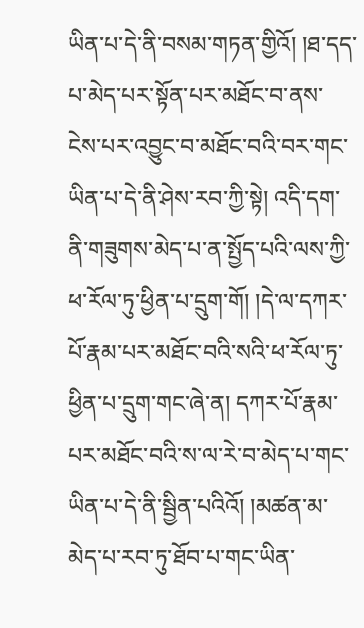ཡིན་པ་དེ་ནི་བསམ་གཏན་གྱིའོ། །ཐ་དད་པ་མེད་པར་སྟོན་པར་མཐོང་བ་ནས་ ངེས་པར་འབྱུང་བ་མཐོང་བའི་བར་གང་ཡིན་པ་དེ་ནི་ཤེས་རབ་ཀྱི་སྟེ། འདི་དག་ནི་གཟུགས་མེད་པ་ན་སྤྱོད་པའི་ལས་ཀྱི་ཕ་རོལ་ཏུ་ཕྱིན་པ་དྲུག་གོ། །དེ་ལ་དཀར་པོ་རྣམ་པར་མཐོང་བའི་སའི་ཕ་རོལ་ཏུ་ཕྱིན་པ་དྲུག་གང་ཞེ་ན། དཀར་པོ་རྣམ་པར་མཐོང་བའི་ས་ལ་རེ་བ་མེད་པ་གང་ ཡིན་པ་དེ་ནི་སྦྱིན་པའིའོ། །མཚན་མ་མེད་པ་རབ་ཏུ་ཐོབ་པ་གང་ཡིན་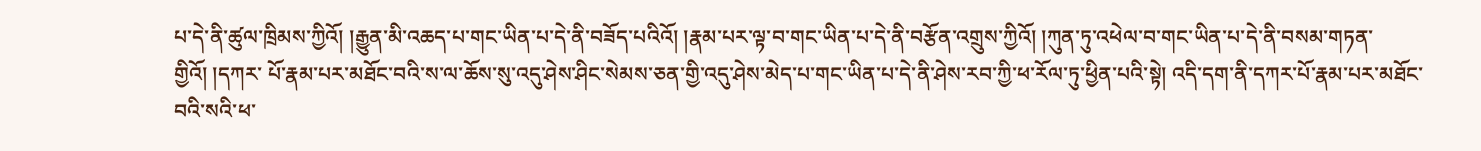པ་དེ་ནི་ཚུལ་ཁྲིམས་ཀྱིའོ། །རྒྱུན་མི་འཆད་པ་གང་ཡིན་པ་དེ་ནི་བཟོད་པའིའོ། །རྣམ་པར་ལྟ་བ་གང་ཡིན་པ་དེ་ནི་བརྩོན་འགྲུས་ཀྱིའོ། །ཀུན་ཏུ་འཕེལ་བ་གང་ཡིན་པ་དེ་ནི་བསམ་གཏན་གྱིའོ། །དཀར་ པོ་རྣམ་པར་མཐོང་བའི་ས་ལ་ཆོས་སུ་འདུ་ཤེས་ཤིང་སེམས་ཅན་གྱི་འདུ་ཤེས་མེད་པ་གང་ཡིན་པ་དེ་ནི་ཤེས་རབ་ཀྱི་ཕ་རོལ་ཏུ་ཕྱིན་པའི་སྟེ། འདི་དག་ནི་དཀར་པོ་རྣམ་པར་མཐོང་བའི་སའི་ཕ་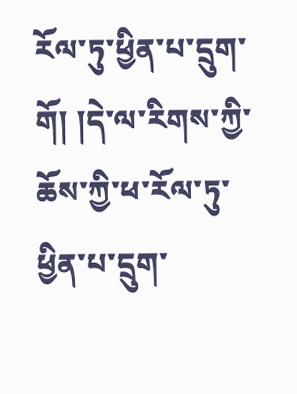རོལ་ཏུ་ཕྱིན་པ་དྲུག་གོ། །དེ་ལ་རིགས་ཀྱི་ཆོས་ཀྱི་ཕ་རོལ་ཏུ་ཕྱིན་པ་དྲུག་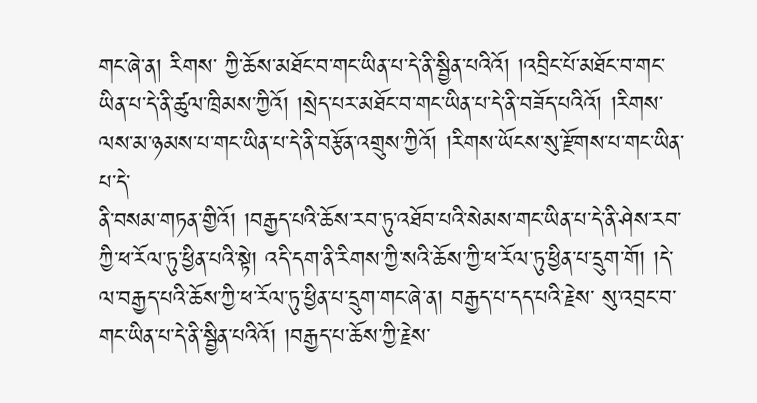གང་ཞེ་ན། རིགས་ ཀྱི་ཆོས་མཐོང་བ་གང་ཡིན་པ་དེ་ནི་སྦྱིན་པའིའོ། །འབྲིང་པོ་མཐོང་བ་གང་ཡིན་པ་དེ་ནི་ཚུལ་ཁྲིམས་ཀྱིའོ། །སྲེད་པར་མཐོང་བ་གང་ཡིན་པ་དེ་ནི་བཟོད་པའིའོ། །རིགས་ལས་མ་ཉམས་པ་གང་ཡིན་པ་དེ་ནི་བརྩོན་འགྲུས་ཀྱིའོ། །རིགས་ཡོངས་སུ་རྫོགས་པ་གང་ཡིན་པ་དེ་
ནི་བསམ་གཏན་གྱིའོ། །བརྒྱད་པའི་ཆོས་རབ་ཏུ་འཐོབ་པའི་སེམས་གང་ཡིན་པ་དེ་ནི་ཤེས་རབ་ཀྱི་ཕ་རོལ་ཏུ་ཕྱིན་པའི་སྟེ། འདི་དག་ནི་རིགས་ཀྱི་སའི་ཆོས་ཀྱི་ཕ་རོལ་ཏུ་ཕྱིན་པ་དྲུག་གོ། །དེ་ལ་བརྒྱད་པའི་ཆོས་ཀྱི་ཕ་རོལ་ཏུ་ཕྱིན་པ་དྲུག་གང་ཞེ་ན། བརྒྱད་པ་དད་པའི་རྗེས་ སུ་འབྲང་བ་གང་ཡིན་པ་དེ་ནི་སྦྱིན་པའིའོ། །བརྒྱད་པ་ཆོས་ཀྱི་རྗེས་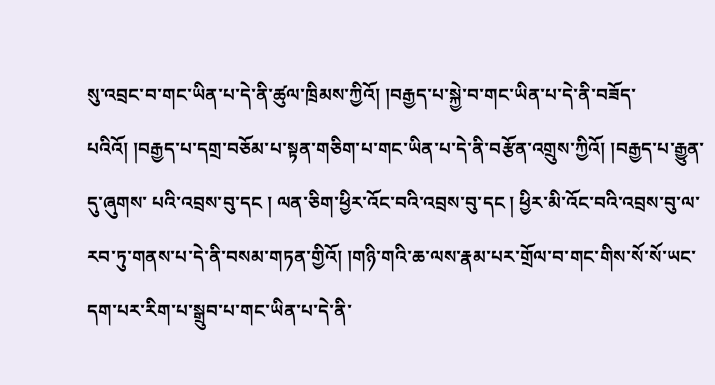སུ་འབྲང་བ་གང་ཡིན་པ་དེ་ནི་ཚུལ་ཁྲིམས་ཀྱིའོ། །བརྒྱད་པ་སྐྱེ་བ་གང་ཡིན་པ་དེ་ནི་བཟོད་པའིའོ། །བརྒྱད་པ་དགྲ་བཅོམ་པ་སྟན་གཅིག་པ་གང་ཡིན་པ་དེ་ནི་བརྩོན་འགྲུས་ཀྱིའོ། །བརྒྱད་པ་རྒྱུན་དུ་ཞུགས་ པའི་འབྲས་བུ་དང ། ལན་ཅིག་ཕྱིར་འོང་བའི་འབྲས་བུ་དང ། ཕྱིར་མི་འོང་བའི་འབྲས་བུ་ལ་རབ་ཏུ་གནས་པ་དེ་ནི་བསམ་གཏན་གྱིའོ། །གཉི་གའི་ཆ་ལས་རྣམ་པར་གྲོལ་བ་གང་གིས་སོ་སོ་ཡང་དག་པར་རིག་པ་སྒྲུབ་པ་གང་ཡིན་པ་དེ་ནི་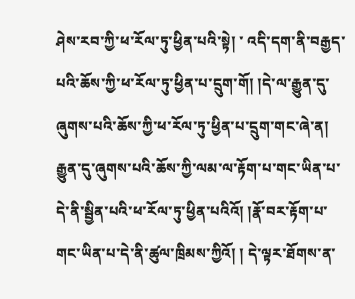ཤེས་རབ་ཀྱི་ཕ་རོལ་ཏུ་ཕྱིན་པའི་སྟེ། ་ འདི་དག་ནི་བརྒྱད་པའི་ཆོས་ཀྱི་ཕ་རོལ་ཏུ་ཕྱིན་པ་དྲུག་གོ། །དེ་ལ་རྒྱུན་དུ་ཞུགས་པའི་ཆོས་ཀྱི་ཕ་རོལ་ཏུ་ཕྱིན་པ་དྲུག་གང་ཞེ་ན། རྒྱུན་དུ་ཞུགས་པའི་ཆོས་ཀྱི་ལམ་ལ་རྟོག་པ་གང་ཡིན་པ་དེ་ནི་སྦྱིན་པའི་ཕ་རོལ་ཏུ་ཕྱིན་པའིའོ། །རྣོ་བར་རྟོག་པ་གང་ཡིན་པ་དེ་ནི་ཚུལ་ཁྲིམས་ཀྱིའོ། ། དེ་ལྟར་ཐོགས་ན་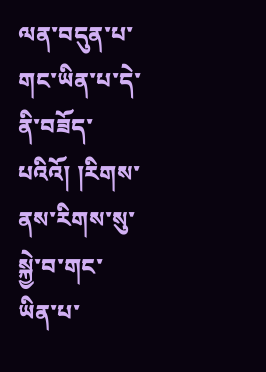ལན་བདུན་པ་གང་ཡིན་པ་དེ་ནི་བཟོད་པའིའོ། །རིགས་ནས་རིགས་སུ་སྐྱེ་བ་གང་ཡིན་པ་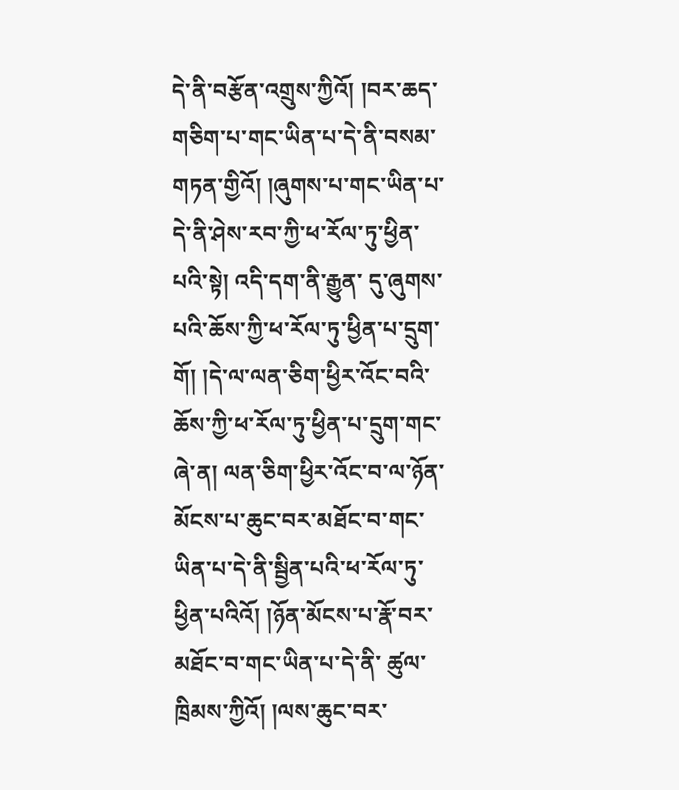དེ་ནི་བརྩོན་འགྲུས་ཀྱིའོ། །བར་ཆད་གཅིག་པ་གང་ཡིན་པ་དེ་ནི་བསམ་གཏན་གྱིའོ། །ཞུགས་པ་གང་ཡིན་པ་དེ་ནི་ཤེས་རབ་ཀྱི་ཕ་རོལ་ཏུ་ཕྱིན་པའི་སྟེ། འདི་དག་ནི་རྒྱུན་ དུ་ཞུགས་པའི་ཆོས་ཀྱི་ཕ་རོལ་ཏུ་ཕྱིན་པ་དྲུག་གོ། །དེ་ལ་ལན་ཅིག་ཕྱིར་འོང་བའི་ཆོས་ཀྱི་ཕ་རོལ་ཏུ་ཕྱིན་པ་དྲུག་གང་ཞེ་ན། ལན་ཅིག་ཕྱིར་འོང་བ་ལ་ཉོན་མོངས་པ་ཆུང་བར་མཐོང་བ་གང་ཡིན་པ་དེ་ནི་སྦྱིན་པའི་ཕ་རོལ་ཏུ་ཕྱིན་པའིའོ། །ཉོན་མོངས་པ་རྣོ་བར་མཐོང་བ་གང་ཡིན་པ་དེ་ནི་ ཚུལ་ཁྲིམས་ཀྱིའོ། །ལས་ཆུང་བར་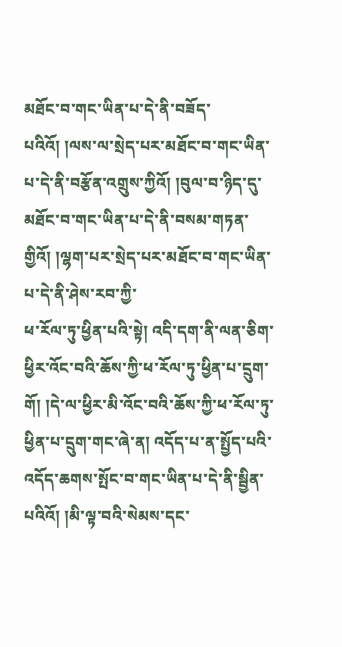མཐོང་བ་གང་ཡིན་པ་དེ་ནི་བཟོད་པའིའོ། །ལས་ལ་སྲེད་པར་མཐོང་བ་གང་ཡིན་པ་དེ་ནི་བརྩོན་འགྲུས་ཀྱིའོ། །བུལ་བ་ཉིད་དུ་མཐོང་བ་གང་ཡིན་པ་དེ་ནི་བསམ་གཏན་གྱིའོ། །ལྷག་པར་སྲེད་པར་མཐོང་བ་གང་ཡིན་པ་དེ་ནི་ཤེས་རབ་ཀྱི་
ཕ་རོལ་ཏུ་ཕྱིན་པའི་སྟེ། འདི་དག་ནི་ལན་ཅིག་ཕྱིར་འོང་བའི་ཆོས་ཀྱི་ཕ་རོལ་ཏུ་ཕྱིན་པ་དྲུག་གོ། །དེ་ལ་ཕྱིར་མི་འོང་བའི་ཆོས་ཀྱི་ཕ་རོལ་ཏུ་ཕྱིན་པ་དྲུག་གང་ཞེ་ན། འདོད་པ་ན་སྤྱོད་པའི་འདོད་ཆགས་སྤོང་བ་གང་ཡིན་པ་དེ་ནི་སྦྱིན་པའིའོ། །མི་ལྟ་བའི་སེམས་དང་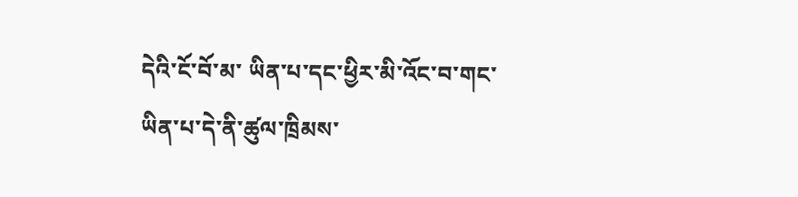དེའི་ངོ་བོ་མ་ ཡིན་པ་དང་ཕྱིར་མི་འོང་བ་གང་ཡིན་པ་དེ་ནི་ཚུལ་ཁྲིམས་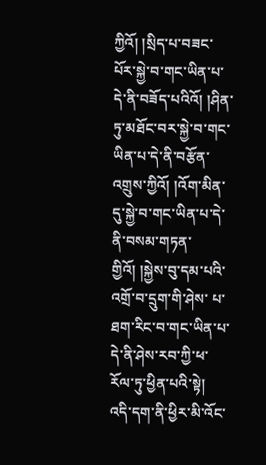ཀྱིའོ། །སྲིད་པ་བཟང་པོར་སྐྱེ་བ་གང་ཡིན་པ་དེ་ནི་བཟོད་པའིའོ། །ཤིན་ཏུ་མཐོང་བར་སྐྱེ་བ་གང་ཡིན་པ་དེ་ནི་བརྩོན་འགྲུས་ཀྱིའོ། །འོག་མིན་དུ་སྐྱེ་བ་གང་ཡིན་པ་དེ་ནི་བསམ་གཏན་གྱིའོ། །སྐྱེས་བུ་དམ་པའི་འགྲོ་བ་དྲུག་གི་ཤེས་ པ་ཐག་རིང་བ་གང་ཡིན་པ་དེ་ནི་ཤེས་རབ་ཀྱི་ཕ་རོལ་ཏུ་ཕྱིན་པའི་སྟེ། འདི་དག་ནི་ཕྱིར་མི་འོང་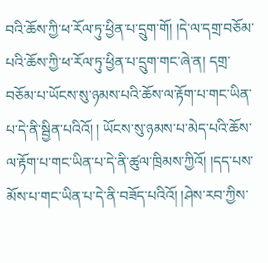བའི་ཆོས་ཀྱི་ཕ་རོལ་ཏུ་ཕྱིན་པ་དྲུག་གོ། །དེ་ལ་དགྲ་བཅོམ་པའི་ཆོས་ཀྱི་ཕ་རོལ་ཏུ་ཕྱིན་པ་དྲུག་གང་ཞེ་ན། དགྲ་བཅོམ་པ་ཡོངས་སུ་ཉམས་པའི་ཆོས་ལ་རྟོག་པ་གང་ཡིན་པ་དེ་ནི་སྦྱིན་པའིའོ། ། ཡོངས་སུ་ཉམས་པ་མེད་པའི་ཆོས་ལ་རྟོག་པ་གང་ཡིན་པ་དེ་ནི་ཚུལ་ཁྲིམས་ཀྱིའོ། །དད་པས་མོས་པ་གང་ཡིན་པ་དེ་ནི་བཟོད་པའིའོ། །ཤེས་རབ་ཀྱིས་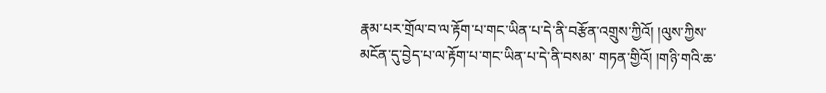རྣམ་པར་གྲོལ་བ་ལ་རྟོག་པ་གང་ཡིན་པ་དེ་ནི་བརྩོན་འགྲུས་ཀྱིའོ། །ལུས་ཀྱིས་མངོན་དུ་བྱེད་པ་ལ་རྟོག་པ་གང་ཡིན་པ་དེ་ནི་བསམ་ གཏན་གྱིའོ། །གཉི་གའི་ཆ་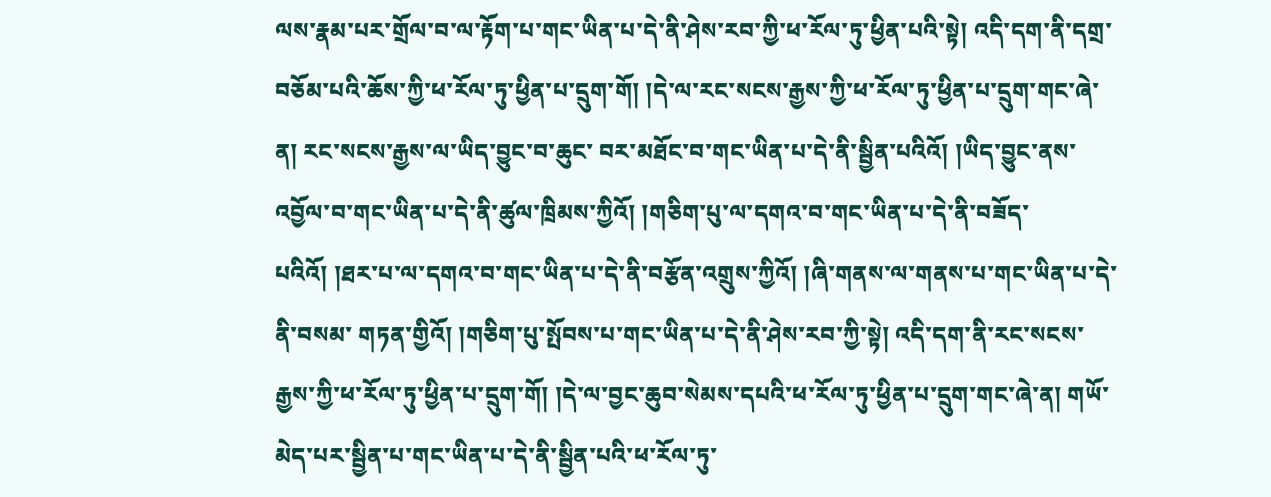ལས་རྣམ་པར་གྲོལ་བ་ལ་རྟོག་པ་གང་ཡིན་པ་དེ་ནི་ཤེས་རབ་ཀྱི་ཕ་རོལ་ཏུ་ཕྱིན་པའི་སྟེ། འདི་དག་ནི་དགྲ་བཅོམ་པའི་ཆོས་ཀྱི་ཕ་རོལ་ཏུ་ཕྱིན་པ་དྲུག་གོ། །དེ་ལ་རང་སངས་རྒྱས་ཀྱི་ཕ་རོལ་ཏུ་ཕྱིན་པ་དྲུག་གང་ཞེ་ན། རང་སངས་རྒྱས་ལ་ཡིད་བྱུང་བ་ཆུང་ བར་མཐོང་བ་གང་ཡིན་པ་དེ་ནི་སྦྱིན་པའིའོ། །ཡིད་བྱུང་ནས་འབྱོལ་བ་གང་ཡིན་པ་དེ་ནི་ཚུལ་ཁྲིམས་ཀྱིའོ། །གཅིག་པུ་ལ་དགའ་བ་གང་ཡིན་པ་དེ་ནི་བཟོད་པའིའོ། །ཐར་པ་ལ་དགའ་བ་གང་ཡིན་པ་དེ་ནི་བརྩོན་འགྲུས་ཀྱིའོ། །ཞི་གནས་ལ་གནས་པ་གང་ཡིན་པ་དེ་ནི་བསམ་ གཏན་གྱིའོ། །གཅིག་པུ་སྤོབས་པ་གང་ཡིན་པ་དེ་ནི་ཤེས་རབ་ཀྱི་སྟེ། འདི་དག་ནི་རང་སངས་རྒྱས་ཀྱི་ཕ་རོལ་ཏུ་ཕྱིན་པ་དྲུག་གོ། །དེ་ལ་བྱང་ཆུབ་སེམས་དཔའི་ཕ་རོལ་ཏུ་ཕྱིན་པ་དྲུག་གང་ཞེ་ན། གཡོ་མེད་པར་སྦྱིན་པ་གང་ཡིན་པ་དེ་ནི་སྦྱིན་པའི་ཕ་རོལ་ཏུ་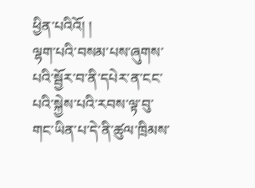ཕྱིན་པའིའོ། །
ལྷག་པའི་བསམ་པས་ཞུགས་པའི་སྦྱོར་བ་ནི་དཔེར་ན་ངང་པའི་སྐྱེས་པའི་རབས་ལྟ་བུ་གང་ཡིན་པ་དེ་ནི་ཚུལ་ཁྲིམས་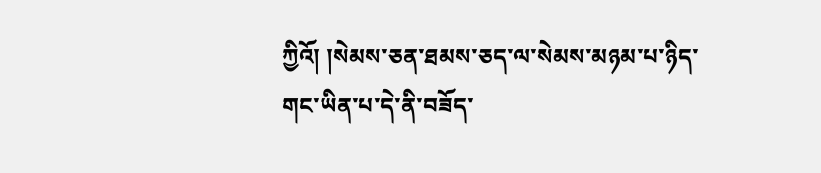ཀྱིའོ། །སེམས་ཅན་ཐམས་ཅད་ལ་སེམས་མཉམ་པ་ཉིད་གང་ཡིན་པ་དེ་ནི་བཟོད་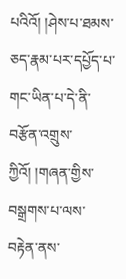པའིའོ། །ཤེས་པ་ཐམས་ཅད་རྣམ་པར་དཔྱོད་པ་གང་ཡིན་པ་དེ་ནི་བརྩོན་འགྲུས་ ཀྱིའོ། །གཞན་གྱིས་བསྒྲགས་པ་ལས་བརྟེན་ནས་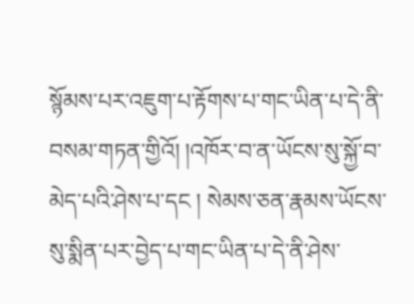སྙོམས་པར་འཇུག་པ་རྟོགས་པ་གང་ཡིན་པ་དེ་ནི་བསམ་གཏན་གྱིའོ། །འཁོར་བ་ན་ཡོངས་སུ་སྐྱོ་བ་མེད་པའི་ཤེས་པ་དང ། སེམས་ཅན་རྣམས་ཡོངས་སུ་སྨིན་པར་བྱེད་པ་གང་ཡིན་པ་དེ་ནི་ཤེས་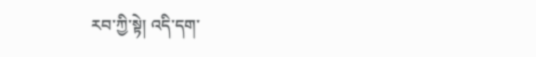རབ་ཀྱི་སྟེ། འདི་དག་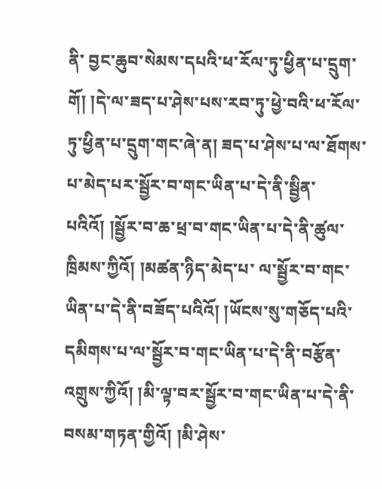ནི་ བྱང་ཆུབ་སེམས་དཔའི་ཕ་རོལ་ཏུ་ཕྱིན་པ་དྲུག་གོ། །དེ་ལ་ཟད་པ་ཤེས་པས་རབ་ཏུ་ཕྱེ་བའི་ཕ་རོལ་ཏུ་ཕྱིན་པ་དྲུག་གང་ཞེ་ན། ཟད་པ་ཤེས་པ་ལ་ཐོགས་པ་མེད་པར་སྦྱོར་བ་གང་ཡིན་པ་དེ་ནི་སྦྱིན་པའིའོ། །སྦྱོར་བ་ཆ་ཕྲ་བ་གང་ཡིན་པ་དེ་ནི་ཚུལ་ཁྲིམས་ཀྱིའོ། །མཚན་ཉིད་མེད་པ་ ལ་སྦྱོར་བ་གང་ཡིན་པ་དེ་ནི་བཟོད་པའིའོ། །ཡོངས་སུ་གཅོད་པའི་དམིགས་པ་ལ་སྦྱོར་བ་གང་ཡིན་པ་དེ་ནི་བརྩོན་འགྲུས་ཀྱིའོ། །མི་ལྟ་བར་སྦྱོར་བ་གང་ཡིན་པ་དེ་ནི་བསམ་གཏན་གྱིའོ། །མི་ཤེས་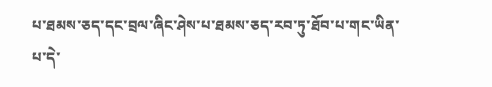པ་ཐམས་ཅད་དང་བྲལ་ཞིང་ཤེས་པ་ཐམས་ཅད་རབ་ཏུ་ཐོབ་པ་གང་ཡིན་པ་དེ་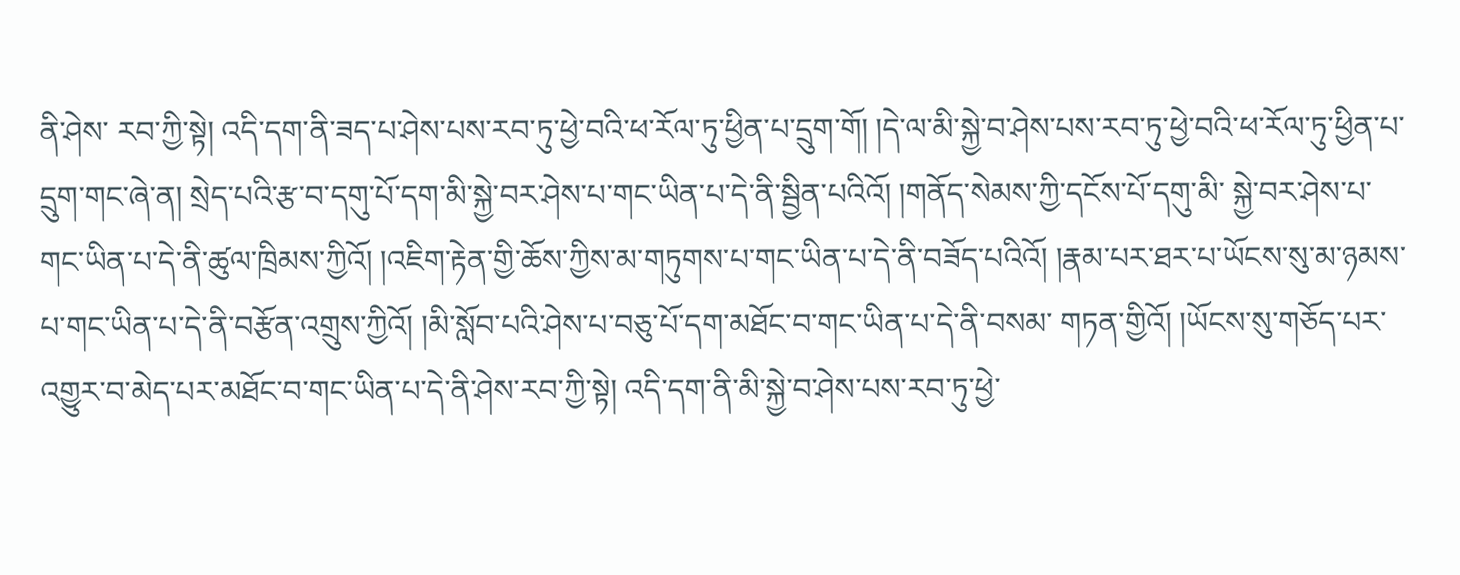ནི་ཤེས་ རབ་ཀྱི་སྟེ། འདི་དག་ནི་ཟད་པ་ཤེས་པས་རབ་ཏུ་ཕྱེ་བའི་ཕ་རོལ་ཏུ་ཕྱིན་པ་དྲུག་གོ། །དེ་ལ་མི་སྐྱེ་བ་ཤེས་པས་རབ་ཏུ་ཕྱེ་བའི་ཕ་རོལ་ཏུ་ཕྱིན་པ་དྲུག་གང་ཞེ་ན། སྲེད་པའི་རྩ་བ་དགུ་པོ་དག་མི་སྐྱེ་བར་ཤེས་པ་གང་ཡིན་པ་དེ་ནི་སྦྱིན་པའིའོ། །གནོད་སེམས་ཀྱི་དངོས་པོ་དགུ་མི་ སྐྱེ་བར་ཤེས་པ་གང་ཡིན་པ་དེ་ནི་ཚུལ་ཁྲིམས་ཀྱིའོ། །འཇིག་རྟེན་གྱི་ཆོས་ཀྱིས་མ་གཏུགས་པ་གང་ཡིན་པ་དེ་ནི་བཟོད་པའིའོ། །རྣམ་པར་ཐར་པ་ཡོངས་སུ་མ་ཉམས་པ་གང་ཡིན་པ་དེ་ནི་བརྩོན་འགྲུས་ཀྱིའོ། །མི་སློབ་པའི་ཤེས་པ་བཅུ་པོ་དག་མཐོང་བ་གང་ཡིན་པ་དེ་ནི་བསམ་ གཏན་གྱིའོ། །ཡོངས་སུ་གཅོད་པར་འགྱུར་བ་མེད་པར་མཐོང་བ་གང་ཡིན་པ་དེ་ནི་ཤེས་རབ་ཀྱི་སྟེ། འདི་དག་ནི་མི་སྐྱེ་བ་ཤེས་པས་རབ་ཏུ་ཕྱེ་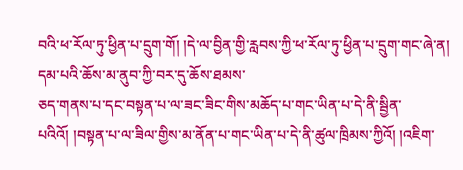བའི་ཕ་རོལ་ཏུ་ཕྱིན་པ་དྲུག་གོ། །དེ་ལ་བྱིན་གྱི་རླབས་ཀྱི་ཕ་རོལ་ཏུ་ཕྱིན་པ་དྲུག་གང་ཞེ་ན། དམ་པའི་ཆོས་མ་ནུབ་ཀྱི་བར་དུ་ཆོས་ཐམས་
ཅད་གནས་པ་དང་བསྟན་པ་ལ་ཟང་ཟིང་གིས་མཆོད་པ་གང་ཡིན་པ་དེ་ནི་སྦྱིན་པའིའོ། །བསྟན་པ་ལ་ཟིལ་གྱིས་མ་ནོན་པ་གང་ཡིན་པ་དེ་ནི་ཚུལ་ཁྲིམས་ཀྱིའོ། །འཇིག་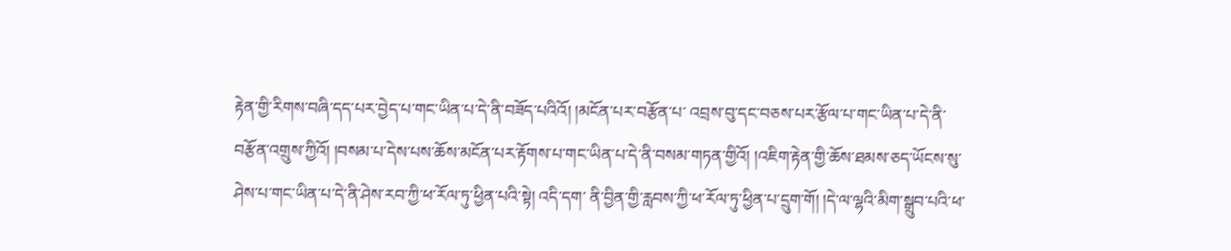རྟེན་གྱི་རིགས་བཞི་དད་པར་བྱེད་པ་གང་ཡིན་པ་དེ་ནི་བཟོད་པའིའོ། །མངོན་པར་བརྩོན་པ་ འབྲས་བུ་དང་བཅས་པར་རྩོལ་པ་གང་ཡིན་པ་དེ་ནི་བརྩོན་འགྲུས་ཀྱིའོ། །བསམ་པ་དེས་པས་ཆོས་མངོན་པར་རྟོགས་པ་གང་ཡིན་པ་དེ་ནི་བསམ་གཏན་གྱིའོ། །འཇིག་རྟེན་གྱི་ཆོས་ཐམས་ཅད་ཡོངས་སུ་ཤེས་པ་གང་ཡིན་པ་དེ་ནི་ཤེས་རབ་ཀྱི་ཕ་རོལ་ཏུ་ཕྱིན་པའི་སྟེ། འདི་དག་ ནི་བྱིན་གྱི་རླབས་ཀྱི་ཕ་རོལ་ཏུ་ཕྱིན་པ་དྲུག་གོ། །དེ་ལ་ལྷའི་མིག་སྒྲུབ་པའི་ཕ་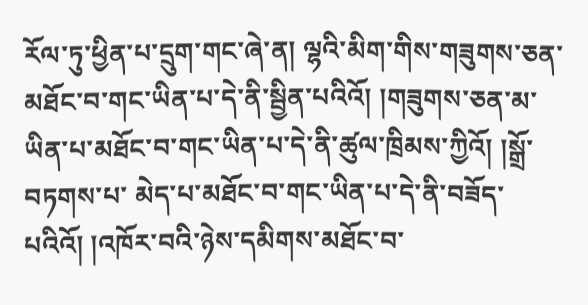རོལ་ཏུ་ཕྱིན་པ་དྲུག་གང་ཞེ་ན། ལྷའི་མིག་གིས་གཟུགས་ཅན་མཐོང་བ་གང་ཡིན་པ་དེ་ནི་སྦྱིན་པའིའོ། །གཟུགས་ཅན་མ་ཡིན་པ་མཐོང་བ་གང་ཡིན་པ་དེ་ནི་ཚུལ་ཁྲིམས་ཀྱིའོ། །སྒྲོ་བཏགས་པ་ མེད་པ་མཐོང་བ་གང་ཡིན་པ་དེ་ནི་བཟོད་པའིའོ། །འཁོར་བའི་ཉེས་དམིགས་མཐོང་བ་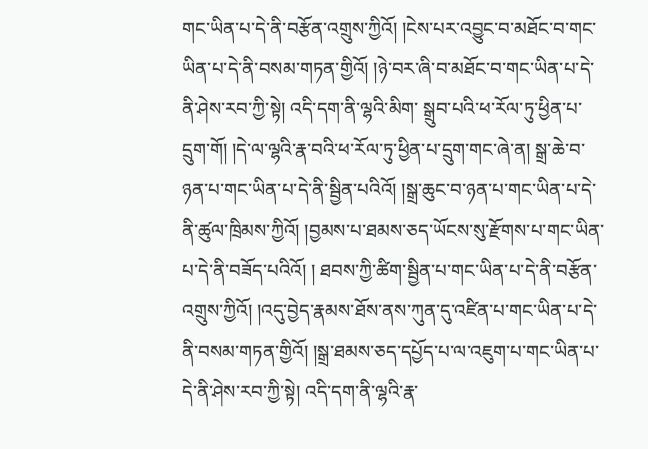གང་ཡིན་པ་དེ་ནི་བརྩོན་འགྲུས་ཀྱིའོ། །ངེས་པར་འབྱུང་བ་མཐོང་བ་གང་ཡིན་པ་དེ་ནི་བསམ་གཏན་གྱིའོ། །ཉེ་བར་ཞི་བ་མཐོང་བ་གང་ཡིན་པ་དེ་ནི་ཤེས་རབ་ཀྱི་སྟེ། འདི་དག་ནི་ལྷའི་མིག་ སྒྲུབ་པའི་ཕ་རོལ་ཏུ་ཕྱིན་པ་དྲུག་གོ། །དེ་ལ་ལྷའི་རྣ་བའི་ཕ་རོལ་ཏུ་ཕྱིན་པ་དྲུག་གང་ཞེ་ན། སྒྲ་ཆེ་བ་ཉན་པ་གང་ཡིན་པ་དེ་ནི་སྦྱིན་པའིའོ། །སྒྲ་ཆུང་བ་ཉན་པ་གང་ཡིན་པ་དེ་ནི་ཚུལ་ཁྲིམས་ཀྱིའོ། །བྱམས་པ་ཐམས་ཅད་ཡོངས་སུ་རྫོགས་པ་གང་ཡིན་པ་དེ་ནི་བཟོད་པའིའོ། ། ཐབས་ཀྱི་ཚིག་སྦྱིན་པ་གང་ཡིན་པ་དེ་ནི་བརྩོན་འགྲུས་ཀྱིའོ། །འདུ་བྱེད་རྣམས་ཐོས་ནས་ཀུན་དུ་འཛིན་པ་གང་ཡིན་པ་དེ་ནི་བསམ་གཏན་གྱིའོ། །སྒྲ་ཐམས་ཅད་དཔྱོད་པ་ལ་འཇུག་པ་གང་ཡིན་པ་དེ་ནི་ཤེས་རབ་ཀྱི་སྟེ། འདི་དག་ནི་ལྷའི་རྣ་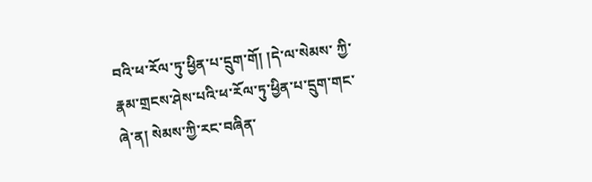བའི་ཕ་རོལ་ཏུ་ཕྱིན་པ་དྲུག་གོ། །དེ་ལ་སེམས་ ཀྱི་རྣམ་གྲངས་ཤེས་པའི་ཕ་རོལ་ཏུ་ཕྱིན་པ་དྲུག་གང་ཞེ་ན། སེམས་ཀྱི་རང་བཞིན་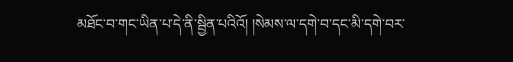མཐོང་བ་གང་ཡིན་པ་དེ་ནི་སྦྱིན་པའིའོ། །སེམས་ལ་དགེ་བ་དང་མི་དགེ་བར་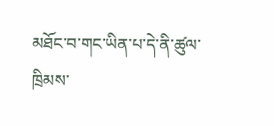མཐོང་བ་གང་ཡིན་པ་དེ་ནི་ཚུལ་ཁྲིམས་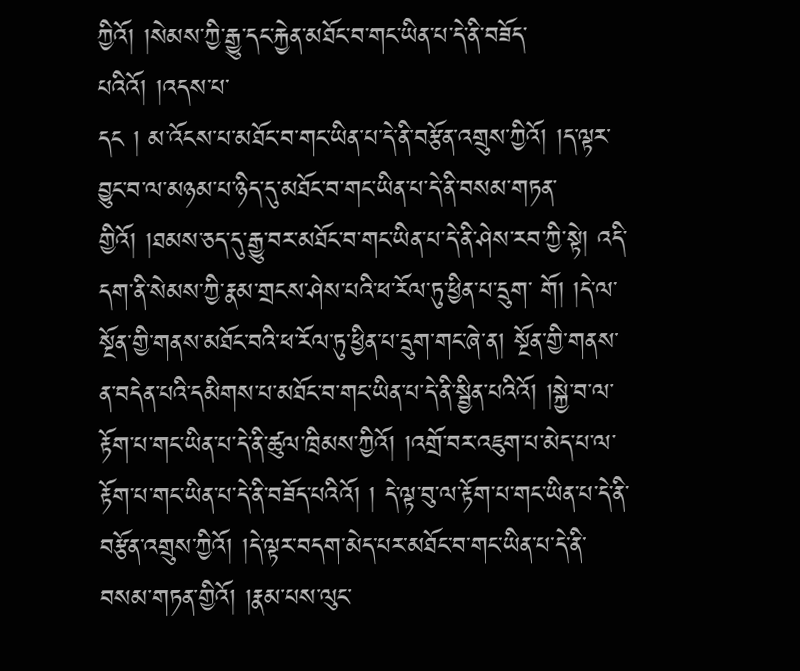ཀྱིའོ། །སེམས་ཀྱི་རྒྱུ་དང་རྐྱེན་མཐོང་བ་གང་ཡིན་པ་དེ་ནི་བཟོད་པའིའོ། །འདས་པ་
དང ། མ་འོངས་པ་མཐོང་བ་གང་ཡིན་པ་དེ་ནི་བརྩོན་འགྲུས་ཀྱིའོ། །ད་ལྟར་བྱུང་བ་ལ་མཉམ་པ་ཉིད་དུ་མཐོང་བ་གང་ཡིན་པ་དེ་ནི་བསམ་གཏན་གྱིའོ། །ཐམས་ཅད་དུ་རྒྱུ་བར་མཐོང་བ་གང་ཡིན་པ་དེ་ནི་ཤེས་རབ་ཀྱི་སྟེ། འདི་དག་ནི་སེམས་ཀྱི་རྣམ་གྲངས་ཤེས་པའི་ཕ་རོལ་ཏུ་ཕྱིན་པ་དྲུག་ གོ། །དེ་ལ་སྔོན་གྱི་གནས་མཐོང་བའི་ཕ་རོལ་ཏུ་ཕྱིན་པ་དྲུག་གང་ཞེ་ན། སྔོན་གྱི་གནས་ན་བདེན་པའི་དམིགས་པ་མཐོང་བ་གང་ཡིན་པ་དེ་ནི་སྦྱིན་པའིའོ། །སྐྱེ་བ་ལ་རྟོག་པ་གང་ཡིན་པ་དེ་ནི་ཚུལ་ཁྲིམས་ཀྱིའོ། །འགྲོ་བར་འཇུག་པ་མེད་པ་ལ་རྟོག་པ་གང་ཡིན་པ་དེ་ནི་བཟོད་པའིའོ། ། དེ་ལྟ་བུ་ལ་རྟོག་པ་གང་ཡིན་པ་དེ་ནི་བརྩོན་འགྲུས་ཀྱིའོ། །དེ་ལྟར་བདག་མེད་པར་མཐོང་བ་གང་ཡིན་པ་དེ་ནི་བསམ་གཏན་གྱིའོ། །རྣམ་པས་ལུང་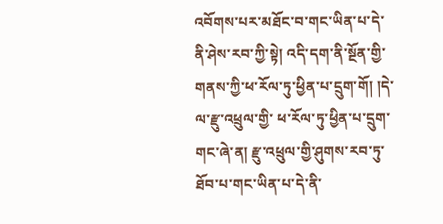འབོགས་པར་མཐོང་བ་གང་ཡིན་པ་དེ་ནི་ཤེས་རབ་ཀྱི་སྟེ། འདི་དག་ནི་སྔོན་གྱི་གནས་ཀྱི་ཕ་རོལ་ཏུ་ཕྱིན་པ་དྲུག་གོ། །དེ་ལ་རྫུ་འཕྲུལ་གྱི་ ཕ་རོལ་ཏུ་ཕྱིན་པ་དྲུག་གང་ཞེ་ན། རྫུ་འཕྲུལ་གྱི་ཤུགས་རབ་ཏུ་ཐོབ་པ་གང་ཡིན་པ་དེ་ནི་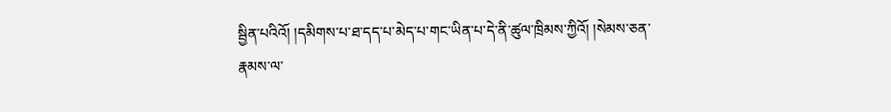སྦྱིན་པའིའོ། །དམིགས་པ་ཐ་དད་པ་མེད་པ་གང་ཡིན་པ་དེ་ནི་ཚུལ་ཁྲིམས་ཀྱིའོ། །སེམས་ཅན་རྣམས་ལ་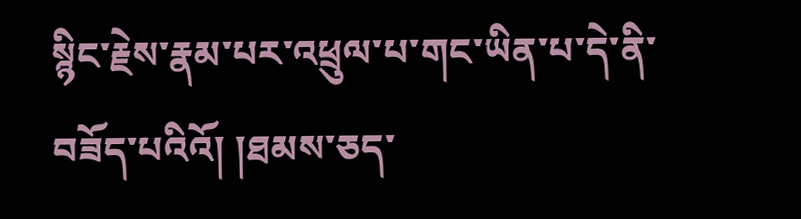སྙིང་རྗེས་རྣམ་པར་འཕྲུལ་པ་གང་ཡིན་པ་དེ་ནི་བཟོད་པའིའོ། །ཐམས་ཅད་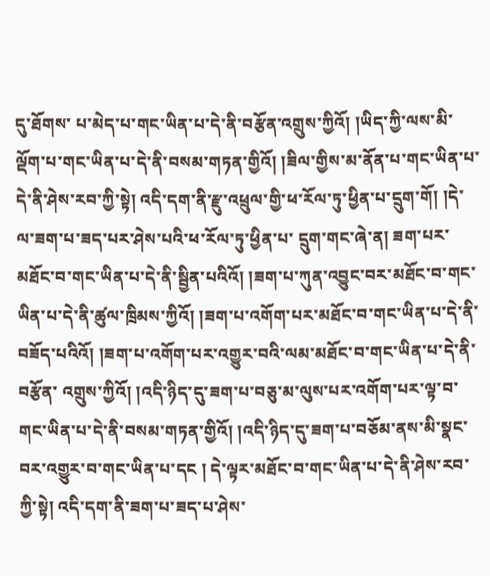དུ་ཐོགས་ པ་མེད་པ་གང་ཡིན་པ་དེ་ནི་བརྩོན་འགྲུས་ཀྱིའོ། །ཡིད་ཀྱི་ལས་མི་ལྡོག་པ་གང་ཡིན་པ་དེ་ནི་བསམ་གཏན་གྱིའོ། །ཟིལ་གྱིས་མ་ནོན་པ་གང་ཡིན་པ་དེ་ནི་ཤེས་རབ་ཀྱི་སྟེ། འདི་དག་ནི་རྫུ་འཕྲུལ་གྱི་ཕ་རོལ་ཏུ་ཕྱིན་པ་དྲུག་གོ། །དེ་ལ་ཟག་པ་ཟད་པར་ཤེས་པའི་ཕ་རོལ་ཏུ་ཕྱིན་པ་ དྲུག་གང་ཞེ་ན། ཟག་པར་མཐོང་བ་གང་ཡིན་པ་དེ་ནི་སྦྱིན་པའིའོ། །ཟག་པ་ཀུན་འབྱུང་བར་མཐོང་བ་གང་ཡིན་པ་དེ་ནི་ཚུལ་ཁྲིམས་ཀྱིའོ། །ཟག་པ་འགོག་པར་མཐོང་བ་གང་ཡིན་པ་དེ་ནི་བཟོད་པའིའོ། །ཟག་པ་འགོག་པར་འགྱུར་བའི་ལམ་མཐོང་བ་གང་ཡིན་པ་དེ་ནི་བརྩོན་ འགྲུས་ཀྱིའོ། །འདི་ཉིད་དུ་ཟག་པ་བཅུ་མ་ལུས་པར་འགོག་པར་ལྟ་བ་གང་ཡིན་པ་དེ་ནི་བསམ་གཏན་གྱིའོ། །འདི་ཉིད་དུ་ཟག་པ་བཅོམ་ནས་མི་སྣང་བར་འགྱུར་བ་གང་ཡིན་པ་དང ། དེ་ལྟར་མཐོང་བ་གང་ཡིན་པ་དེ་ནི་ཤེས་རབ་ཀྱི་སྟེ། འདི་དག་ནི་ཟག་པ་ཟད་པ་ཤེས་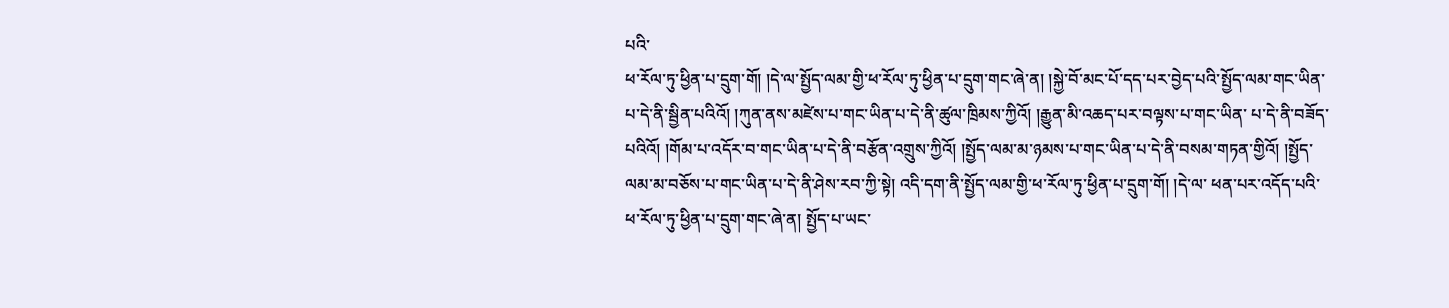པའི་
ཕ་རོལ་ཏུ་ཕྱིན་པ་དྲུག་གོ། །དེ་ལ་སྤྱོད་ལམ་གྱི་ཕ་རོལ་ཏུ་ཕྱིན་པ་དྲུག་གང་ཞེ་ན། །སྐྱེ་བོ་མང་པོ་དད་པར་བྱེད་པའི་སྤྱོད་ལམ་གང་ཡིན་པ་དེ་ནི་སྦྱིན་པའིའོ། །ཀུན་ནས་མཛེས་པ་གང་ཡིན་པ་དེ་ནི་ཚུལ་ཁྲིམས་ཀྱིའོ། །རྒྱུན་མི་འཆད་པར་བལྟས་པ་གང་ཡིན་ པ་དེ་ནི་བཟོད་པའིའོ། །གོམ་པ་འདོར་བ་གང་ཡིན་པ་དེ་ནི་བརྩོན་འགྲུས་ཀྱིའོ། །སྤྱོད་ལམ་མ་ཉམས་པ་གང་ཡིན་པ་དེ་ནི་བསམ་གཏན་གྱིའོ། །སྤྱོད་ལམ་མ་བཅོས་པ་གང་ཡིན་པ་དེ་ནི་ཤེས་རབ་ཀྱི་སྟེ། འདི་དག་ནི་སྤྱོད་ལམ་གྱི་ཕ་རོལ་ཏུ་ཕྱིན་པ་དྲུག་གོ། །དེ་ལ་ ཕན་པར་འདོད་པའི་ཕ་རོལ་ཏུ་ཕྱིན་པ་དྲུག་གང་ཞེ་ན། སྤྱོད་པ་ཡང་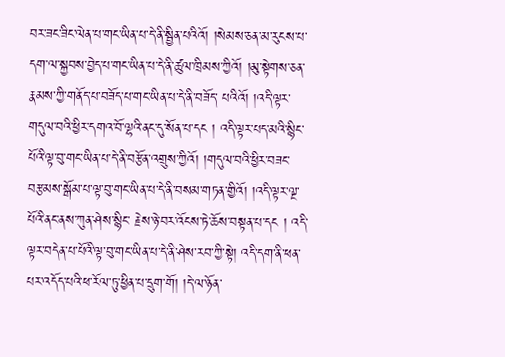བར་ཟང་ཟིང་ལེན་པ་གང་ཡིན་པ་དེ་ནི་སྦྱིན་པའིའོ། །སེམས་ཅན་མ་རུངས་པ་དག་ལ་སྐྱབས་བྱེད་པ་གང་ཡིན་པ་དེ་ནི་ཚུལ་ཁྲིམས་ཀྱིའོ། །མུ་སྟེགས་ཅན་རྣམས་ཀྱི་གནོད་པ་བཟོད་པ་གང་ཡིན་པ་དེ་ནི་བཟོད་ པའིའོ། །འདི་ལྟར་གདུལ་བའི་ཕྱིར་དགའ་བོ་ལྷའི་ནང་དུ་སོན་པ་དང ། འདི་ལྟར་པད་མའི་སྙིང་པོའི་ལྟ་བུ་གང་ཡིན་པ་དེ་ནི་བརྩོན་འགྲུས་ཀྱིའོ། །གདུལ་བའི་ཕྱིར་བཟང་བརྩམས་སྒོམ་པ་ལྟ་བུ་གང་ཡིན་པ་དེ་ནི་བསམ་གཏན་གྱིའོ། །འདི་ལྟར་ལྔ་པོའི་ནང་ནས་ཀུན་ཤེས་སྙིང་ རྗེས་ཉེ་བར་འོངས་ཏེ་ཆོས་བསྟན་པ་དང ། འདི་ལྟར་བདེན་པ་པོའི་ལྟ་བུ་གང་ཡིན་པ་དེ་ནི་ཤེས་རབ་ཀྱི་སྟེ། འདི་དག་ནི་ཕན་པར་འདོད་པའི་ཕ་རོལ་ཏུ་ཕྱིན་པ་དྲུག་གོ། །དེ་ལ་ཉོན་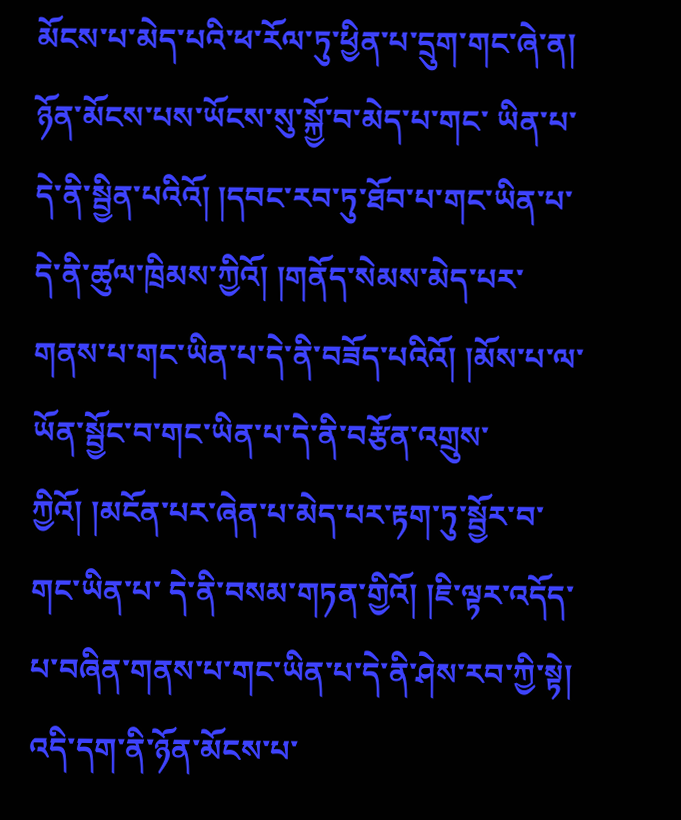མོངས་པ་མེད་པའི་ཕ་རོལ་ཏུ་ཕྱིན་པ་དྲུག་གང་ཞེ་ན། ཉོན་མོངས་པས་ཡོངས་སུ་སྐྱོ་བ་མེད་པ་གང་ ཡིན་པ་དེ་ནི་སྦྱིན་པའིའོ། །དབང་རབ་ཏུ་ཐོབ་པ་གང་ཡིན་པ་དེ་ནི་ཚུལ་ཁྲིམས་ཀྱིའོ། །གནོད་སེམས་མེད་པར་གནས་པ་གང་ཡིན་པ་དེ་ནི་བཟོད་པའིའོ། །མོས་པ་ལ་ཡོན་སྦྱོང་བ་གང་ཡིན་པ་དེ་ནི་བརྩོན་འགྲུས་ཀྱིའོ། །མངོན་པར་ཞེན་པ་མེད་པར་རྟག་ཏུ་སྦྱོར་བ་གང་ཡིན་པ་ དེ་ནི་བསམ་གཏན་གྱིའོ། །ཇི་ལྟར་འདོད་པ་བཞིན་གནས་པ་གང་ཡིན་པ་དེ་ནི་ཤེས་རབ་ཀྱི་སྟེ། འདི་དག་ནི་ཉོན་མོངས་པ་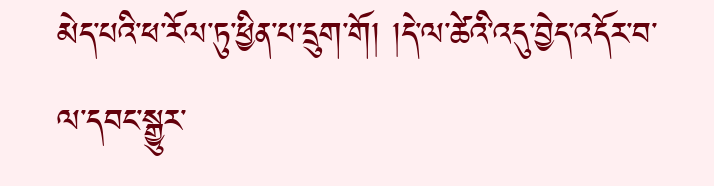མེད་པའི་ཕ་རོལ་ཏུ་ཕྱིན་པ་དྲུག་གོ། །དེ་ལ་ཚེའི་འདུ་བྱེད་འདོར་བ་ལ་དབང་སྒྱུར་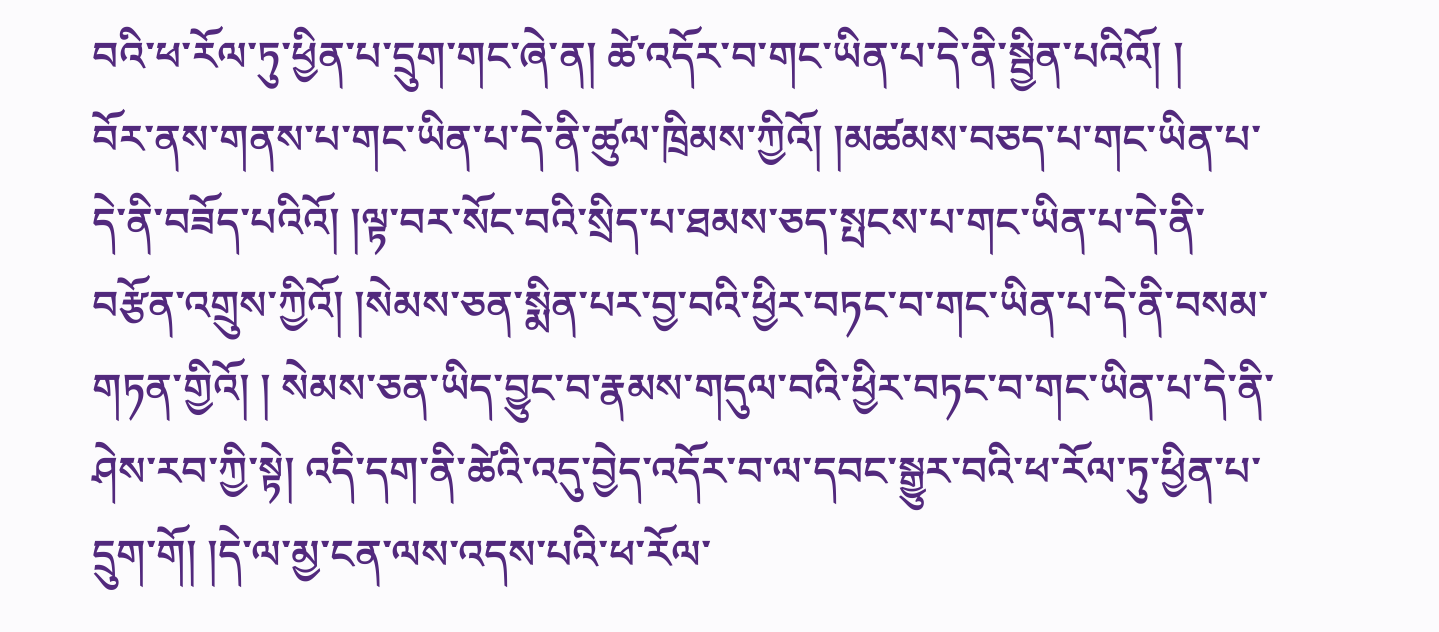བའི་ཕ་རོལ་ཏུ་ཕྱིན་པ་དྲུག་གང་ཞེ་ན། ཚེ་འདོར་བ་གང་ཡིན་པ་དེ་ནི་སྦྱིན་པའིའོ། །
བོར་ནས་གནས་པ་གང་ཡིན་པ་དེ་ནི་ཚུལ་ཁྲིམས་ཀྱིའོ། །མཚམས་བཅད་པ་གང་ཡིན་པ་དེ་ནི་བཟོད་པའིའོ། །ལྟ་བར་སོང་བའི་སྲིད་པ་ཐམས་ཅད་སྤངས་པ་གང་ཡིན་པ་དེ་ནི་བརྩོན་འགྲུས་ཀྱིའོ། །སེམས་ཅན་སྨིན་པར་བྱ་བའི་ཕྱིར་བཏང་བ་གང་ཡིན་པ་དེ་ནི་བསམ་གཏན་གྱིའོ། ། སེམས་ཅན་ཡིད་བྱུང་བ་རྣམས་གདུལ་བའི་ཕྱིར་བཏང་བ་གང་ཡིན་པ་དེ་ནི་ཤེས་རབ་ཀྱི་སྟེ། འདི་དག་ནི་ཚེའི་འདུ་བྱེད་འདོར་བ་ལ་དབང་སྒྱུར་བའི་ཕ་རོལ་ཏུ་ཕྱིན་པ་དྲུག་གོ། །དེ་ལ་མྱ་ངན་ལས་འདས་པའི་ཕ་རོལ་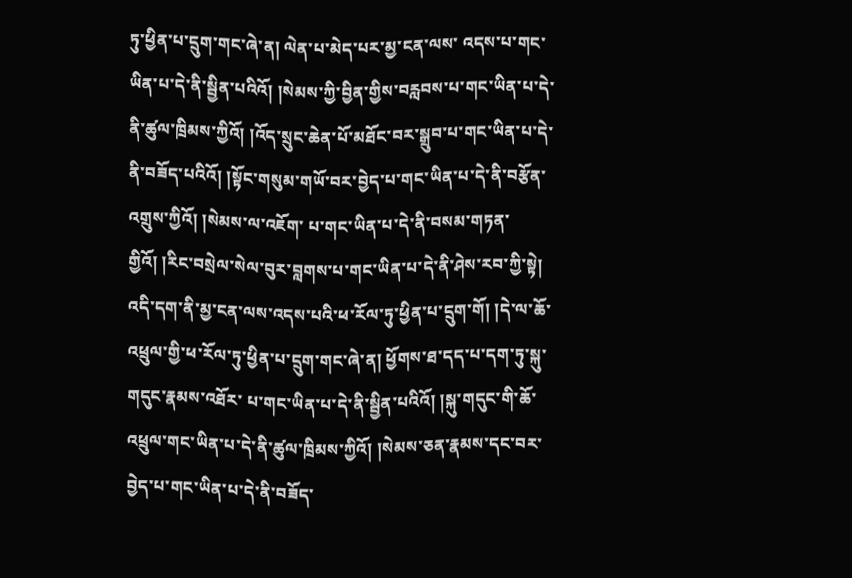ཏུ་ཕྱིན་པ་དྲུག་གང་ཞེ་ན། ལེན་པ་མེད་པར་མྱ་ངན་ལས་ འདས་པ་གང་ཡིན་པ་དེ་ནི་སྦྱིན་པའིའོ། །སེམས་ཀྱི་བྱིན་གྱིས་བརླབས་པ་གང་ཡིན་པ་དེ་ནི་ཚུལ་ཁྲིམས་ཀྱིའོ། །འོད་སྲུང་ཆེན་པོ་མཐོང་བར་སྒྲུབ་པ་གང་ཡིན་པ་དེ་ནི་བཟོད་པའིའོ། །སྟོང་གསུམ་གཡོ་བར་བྱེད་པ་གང་ཡིན་པ་དེ་ནི་བརྩོན་འགྲུས་ཀྱིའོ། །སེམས་ལ་འཇོག་ པ་གང་ཡིན་པ་དེ་ནི་བསམ་གཏན་གྱིའོ། །རིང་བསྲེལ་སེལ་བུར་བླགས་པ་གང་ཡིན་པ་དེ་ནི་ཤེས་རབ་ཀྱི་སྟེ། འདི་དག་ནི་མྱ་ངན་ལས་འདས་པའི་ཕ་རོལ་ཏུ་ཕྱིན་པ་དྲུག་གོ། །དེ་ལ་ཆོ་འཕྲུལ་གྱི་ཕ་རོལ་ཏུ་ཕྱིན་པ་དྲུག་གང་ཞེ་ན། ཕྱོགས་ཐ་དད་པ་དག་ཏུ་སྐུ་གདུང་རྣམས་འཐོར་ པ་གང་ཡིན་པ་དེ་ནི་སྦྱིན་པའིའོ། །སྐུ་གདུང་གི་ཆོ་འཕྲུལ་གང་ཡིན་པ་དེ་ནི་ཚུལ་ཁྲིམས་ཀྱིའོ། །སེམས་ཅན་རྣམས་དང་བར་བྱེད་པ་གང་ཡིན་པ་དེ་ནི་བཟོད་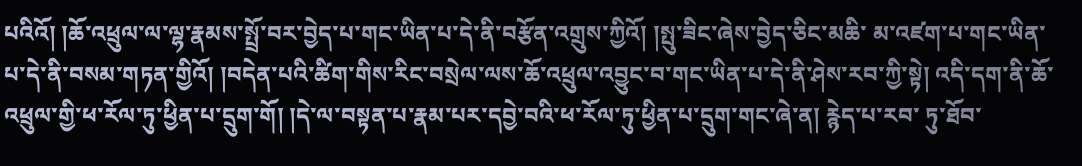པའིའོ། །ཆོ་འཕྲུལ་ལ་ལྷ་རྣམས་སྤྲོ་བར་བྱེད་པ་གང་ཡིན་པ་དེ་ནི་བརྩོན་འགྲུས་ཀྱིའོ། །སྤུ་ཟིང་ཞེས་བྱེད་ཅིང་མཆི་ མ་འཛག་པ་གང་ཡིན་པ་དེ་ནི་བསམ་གཏན་གྱིའོ། །བདེན་པའི་ཚིག་གིས་རིང་བསྲེལ་ལས་ཆོ་འཕྲུལ་འབྱུང་བ་གང་ཡིན་པ་དེ་ནི་ཤེས་རབ་ཀྱི་སྟེ། འདི་དག་ནི་ཆོ་འཕྲུལ་གྱི་ཕ་རོལ་ཏུ་ཕྱིན་པ་དྲུག་གོ། །དེ་ལ་བསྟན་པ་རྣམ་པར་དབྱེ་བའི་ཕ་རོལ་ཏུ་ཕྱིན་པ་དྲུག་གང་ཞེ་ན། རྙེད་པ་རབ་ ཏུ་ཐོབ་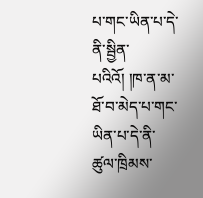པ་གང་ཡིན་པ་དེ་ནི་སྦྱིན་པའིའོ། །ཁ་ན་མ་ཐོ་བ་མེད་པ་གང་ཡིན་པ་དེ་ནི་ཚུལ་ཁྲིམས་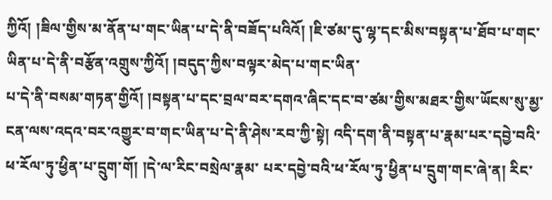ཀྱིའོ། །ཟིལ་གྱིས་མ་ནོན་པ་གང་ཡིན་པ་དེ་ནི་བཟོད་པའིའོ། །ཇི་ཙམ་དུ་ལྷ་དང་མིས་བསྟན་པ་ཐོབ་པ་གང་ཡིན་པ་དེ་ནི་བརྩོན་འགྲུས་ཀྱིའོ། །བདུད་ཀྱིས་བལྟར་མེད་པ་གང་ཡིན་
པ་དེ་ནི་བསམ་གཏན་གྱིའོ། །བསྟན་པ་དང་བྲལ་བར་དགའ་ཞིང་དང་བ་ཙམ་གྱིས་མཐར་གྱིས་ཡོངས་སུ་མྱ་ངན་ལས་འདའ་བར་འགྱུར་བ་གང་ཡིན་པ་དེ་ནི་ཤེས་རབ་ཀྱི་སྟེ། འདི་དག་ནི་བསྟན་པ་རྣམ་པར་དབྱེ་བའི་ཕ་རོལ་ཏུ་ཕྱིན་པ་དྲུག་གོ། །དེ་ལ་རིང་བསྲེལ་རྣམ་ པར་དབྱེ་བའི་ཕ་རོལ་ཏུ་ཕྱིན་པ་དྲུག་གང་ཞེ་ན། རིང་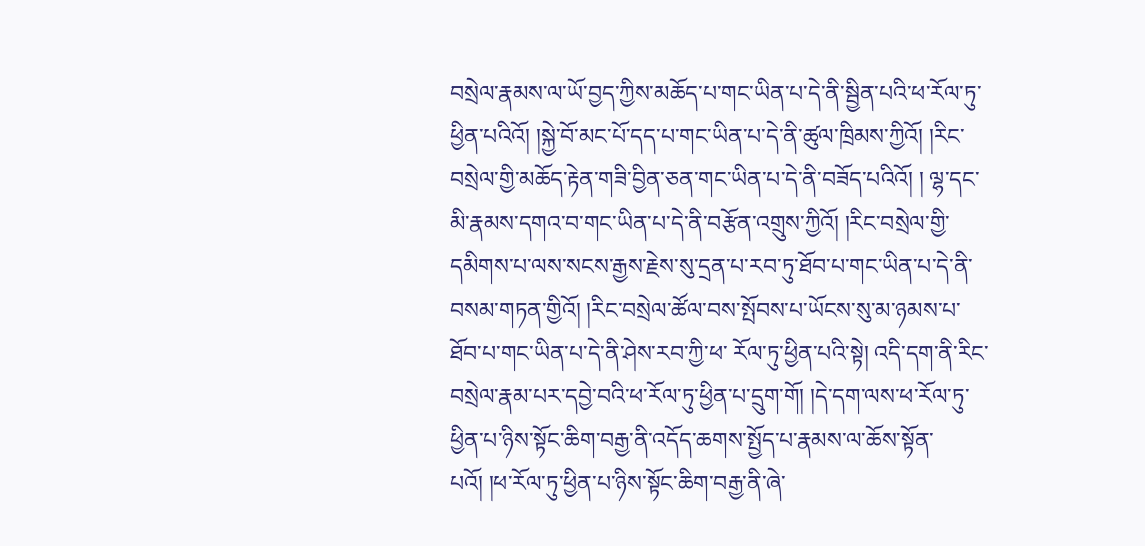བསྲེལ་རྣམས་ལ་ཡོ་བྱད་ཀྱིས་མཆོད་པ་གང་ཡིན་པ་དེ་ནི་སྦྱིན་པའི་ཕ་རོལ་ཏུ་ཕྱིན་པའིའོ། །སྐྱེ་བོ་མང་པོ་དད་པ་གང་ཡིན་པ་དེ་ནི་ཚུལ་ཁྲིམས་ཀྱིའོ། །རིང་བསྲེལ་གྱི་མཆོད་རྟེན་གཟི་བྱིན་ཅན་གང་ཡིན་པ་དེ་ནི་བཟོད་པའིའོ། ། ལྷ་དང་མི་རྣམས་དགའ་བ་གང་ཡིན་པ་དེ་ནི་བརྩོན་འགྲུས་ཀྱིའོ། །རིང་བསྲེལ་གྱི་དམིགས་པ་ལས་སངས་རྒྱས་རྗེས་སུ་དྲན་པ་རབ་ཏུ་ཐོབ་པ་གང་ཡིན་པ་དེ་ནི་བསམ་གཏན་གྱིའོ། །རིང་བསྲེལ་ཚོལ་བས་སྤོབས་པ་ཡོངས་སུ་མ་ཉམས་པ་ཐོབ་པ་གང་ཡིན་པ་དེ་ནི་ཤེས་རབ་ཀྱི་ཕ་ རོལ་ཏུ་ཕྱིན་པའི་སྟེ། འདི་དག་ནི་རིང་བསྲེལ་རྣམ་པར་དབྱེ་བའི་ཕ་རོལ་ཏུ་ཕྱིན་པ་དྲུག་གོ། །དེ་དག་ལས་ཕ་རོལ་ཏུ་ཕྱིན་པ་ཉིས་སྟོང་ཆིག་བརྒྱ་ནི་འདོད་ཆགས་སྤྱོད་པ་རྣམས་ལ་ཆོས་སྟོན་པའོ། །ཕ་རོལ་ཏུ་ཕྱིན་པ་ཉིས་སྟོང་ཆིག་བརྒྱ་ནི་ཞེ་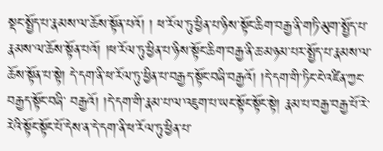སྡང་སྤྱོད་པ་རྣམས་ལ་ཆོས་སྟོན་པའོ། ། ཕ་རོལ་ཏུ་ཕྱིན་པ་ཉིས་སྟོང་ཆིག་བརྒྱ་ནི་གཏི་མུག་སྤྱོད་པ་རྣམས་ལ་ཆོས་སྟོན་པའོ། །ཕ་རོལ་ཏུ་ཕྱིན་པ་ཉིས་སྟོང་ཆིག་བརྒྱ་ནི་ཆ་མཉམ་པར་སྤྱོད་པ་རྣམས་ལ་ཆོས་སྟོན་པ་སྟེ། དེ་དག་ནི་ཕ་རོལ་ཏུ་ཕྱིན་པ་བརྒྱད་སྟོང་བཞི་བརྒྱའོ། །དེ་དག་གི་ཏིང་ངེ་འཛིན་ཀྱང་བརྒྱད་སྟོང་བཞི་ བརྒྱའོ། །དེ་དག་གི་རྣམ་པ་ལ་འཇུག་པ་ཡང་སྟོང་སྟོང་སྟེ། རྣམ་པ་བརྒྱ་བརྒྱ་པོ་རེ་རེའི་སྟོང་སྟོང་པོ་དེས་ན་དེ་དག་ནི་ཕ་རོལ་ཏུ་ཕྱིན་པ་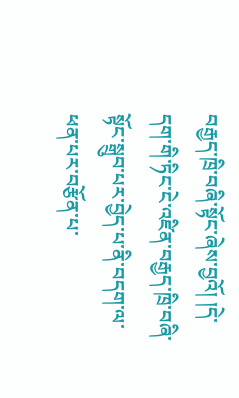བརྒྱད་ཁྲི་བཞི་སྟོང་ཞེས་བྱའོ། །དེ་དག་གི་ཏིང་ངེ་འཛིན་བརྒྱད་ཁྲི་བཞི་སྟོང་སྒྲུབ་པར་བྱེད་པ་ནི་བདག་ལ་ཕན་པར་བརྩོན་པ་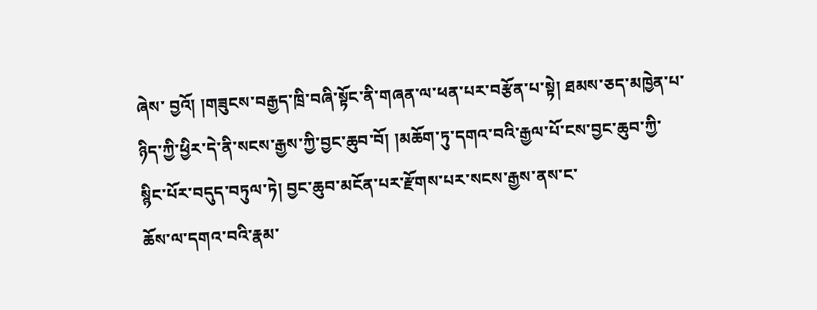ཞེས་ བྱའོ། །གཟུངས་བརྒྱད་ཁྲི་བཞི་སྟོང་ནི་གཞན་ལ་ཕན་པར་བརྩོན་པ་སྟེ། ཐམས་ཅད་མཁྱེན་པ་ཉིད་ཀྱི་ཕྱིར་དེ་ནི་སངས་རྒྱས་ཀྱི་བྱང་ཆུབ་བོ། །མཆོག་ཏུ་དགའ་བའི་རྒྱལ་པོ་ངས་བྱང་ཆུབ་ཀྱི་སྙིང་པོར་བདུད་བཏུལ་ཏེ། བྱང་ཆུབ་མངོན་པར་རྫོགས་པར་སངས་རྒྱས་ནས་ང་
ཆོས་ལ་དགའ་བའི་རྣམ་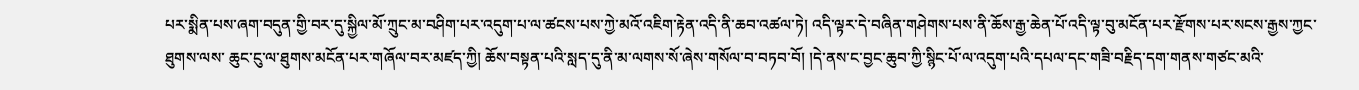པར་སྨིན་པས་ཞག་བདུན་གྱི་བར་དུ་སྐྱིལ་མོ་ཀྲུང་མ་བཤིག་པར་འདུག་པ་ལ་ཚངས་པས་ཀྱེ་མའོ་འཇིག་རྟེན་འདི་ནི་ཆབ་འཚལ་ཏེ། འདི་ལྟར་དེ་བཞིན་གཤེགས་པས་ནི་ཆོས་རྒྱ་ཆེན་པོ་འདི་ལྟ་བུ་མངོན་པར་རྫོགས་པར་སངས་རྒྱས་ཀྱང་ཐུགས་ལས་ ཆུང་ངུ་ལ་ཐུགས་མངོན་པར་གཞོལ་བར་མཛད་ཀྱི། ཆོས་བསྟན་པའི་སླད་དུ་ནི་མ་ལགས་སོ་ཞེས་གསོལ་བ་བཏབ་བོ། །དེ་ནས་ང་བྱང་ཆུབ་ཀྱི་སྙིང་པོ་ལ་འདུག་པའི་དཔལ་དང་གཟི་བརྗིད་དག་གནས་གཙང་མའི་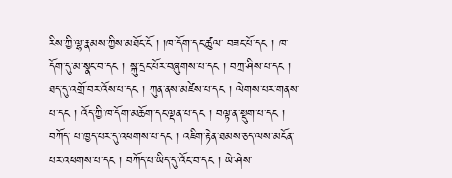རིས་ཀྱི་ལྷ་རྣམས་ཀྱིས་མཐོང་ངོ ། །ཁ་དོག་དང་ཚུལ་ བཟང་པོ་དང ། ཁ་དོག་དུ་མ་སྣང་བ་དང ། སྐུ་དྲང་པོར་བཞུགས་པ་དང ། བཀྲ་ཤིས་པ་དང ། ཐད་དུ་འགྲོ་བར་འོས་པ་དང ། ཀུན་ནས་མཛེས་པ་དང ། ལེགས་པར་གནས་པ་དང ། འོད་ཀྱི་ཁ་དོག་མཆོག་དང་ལྡན་པ་དང ། བལྟ་ན་སྡུག་པ་དང ། བཀོད་ པ་ཁྱད་པར་དུ་འཕགས་པ་དང ། འཇིག་རྟེན་ཐམས་ཅད་ལས་མངོན་པར་འཕགས་པ་དང ། བཀོད་པ་ཡིད་དུ་འོང་བ་དང ། ཡེ་ཤེས་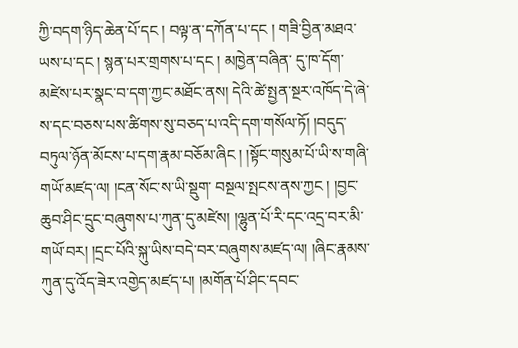ཀྱི་བདག་ཉིད་ཆེན་པོ་དང ། བལྟ་ན་དཀོན་པ་དང ། གཟི་བྱིན་མཐའ་ཡས་པ་དང ། སྙན་པར་གྲགས་པ་དང ། མཁྱེན་བཞིན་ དུ་ཁ་དོག་མཛེས་པར་སྣང་བ་དག་ཀྱང་མཐོང་ནས། དེའི་ཚེ་སྤྱན་སྔར་འཁོད་དེ་ཞེ་ས་དང་བཅས་པས་ཚིགས་སུ་བཅད་པ་འདི་དག་གསོལ་ཏོ། །བདུད་བཏུལ་ཉོན་མོངས་པ་དག་རྣམ་བཅོམ་ཞིང ། །སྟོང་གསུམ་པོ་ཡི་ས་གཞི་གཡོ་མཛད་ལ། །ངན་སོང་ས་ཡི་སྡུག་ བསྔལ་སྤངས་ནས་ཀྱང ། །བྱང་ཆུབ་ཤིང་དྲུང་བཞུགས་པ་ཀུན་དུ་མཛེས། །ལྷུན་པོ་རི་དང་འདྲ་བར་མི་གཡོ་བར། །དྲང་པོའི་སྐུ་ཡིས་བདེ་བར་བཞུགས་མཛད་ལ། །ཞིང་རྣམས་ཀུན་དུ་འོད་ཟེར་འགྱེད་མཛད་པ། །མགོན་པོ་ཤིང་དབང་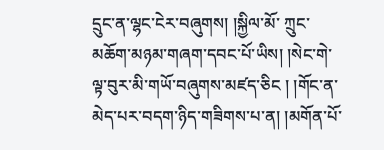དྲུང་ན་ལྷང་ངེར་བཞུགས། །སྐྱིལ་མོ་ ཀྲུང་མཆོག་མཉམ་གཞག་དབང་པོ་ཡིས། །སེང་གེ་ལྟ་བུར་མི་གཡོ་བཞུགས་མཛད་ཅིང ། །གོང་ན་མེད་པར་བདག་ཉིད་གཟིགས་པ་ན། །མགོན་པོ་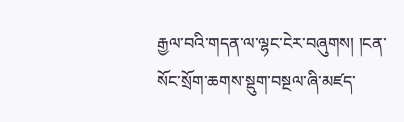རྒྱལ་བའི་གདན་ལ་ལྷང་ངེར་བཞུགས། །ངན་སོང་སྲོག་ཆགས་སྡུག་བསྔལ་ཞི་མཛད་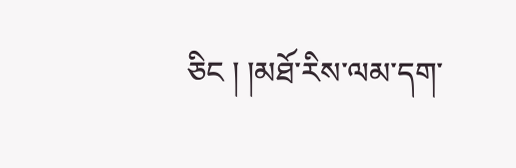ཅིང ། །མཐོ་རིས་ལམ་དག་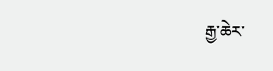རྒྱ་ཆེར་